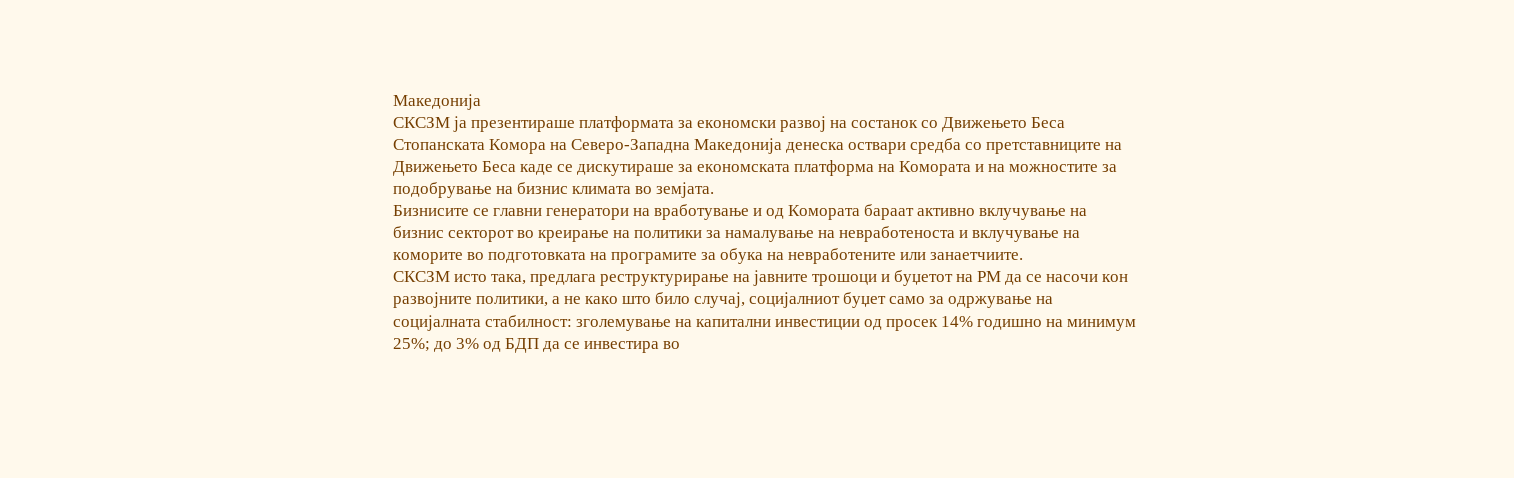Македонија
СКСЗМ ја презентираше платформата за економски развој на состанок со Движењето Беса
Стопанската Комора на Северо-Западна Македонија денеска оствари средба со претставниците на Движењето Беса каде се дискутираше за економската платформа на Комората и на можностите за подобрување на бизнис климата во земјата.
Бизнисите се главни генератори на вработување и од Комората бараат активно вклучување на бизнис секторот во креирање на политики за намалување на невработеноста и вклучување на коморите во подготовката на програмите за обука на невработените или занаетчиите.
СКСЗМ исто така, предлага реструктурирање на јавните трошоци и буџетот на РМ да се насочи кон развојните политики, а не како што било случај, социјалниот буџет само за одржување на социјалната стабилност: зголемување на капитални инвестиции од просек 14% годишно на минимум 25%; до 3% од БДП да се инвестира во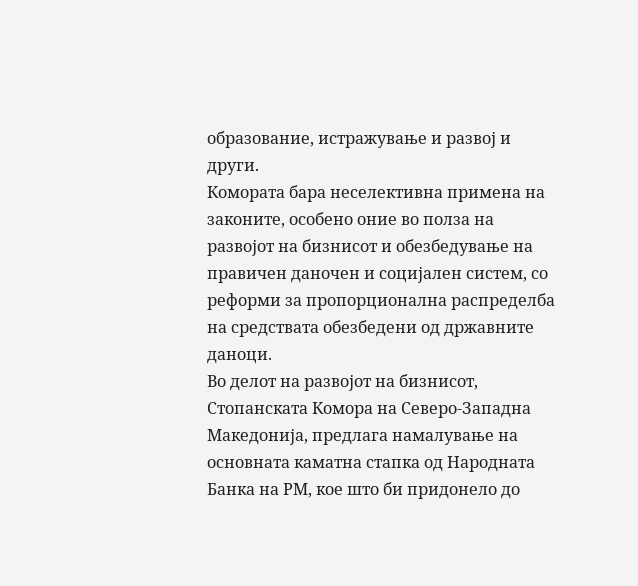образование, истражување и развој и други.
Комората бара неселективна примена на законите, особено оние во полза на развојот на бизнисот и обезбедување на правичен даночен и социјален систем, со реформи за пропорционална распределба на средствата обезбедени од државните даноци.
Во делот на развојот на бизнисот, Стопанската Комора на Северо-Западна Македонија, предлага намалување на основната каматна стапка од Народната Банка на РМ, кое што би придонело до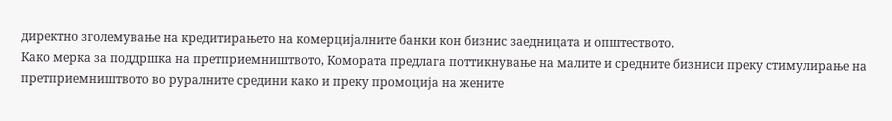директно зголемување на кредитирањето на комерцијалните банки кон бизнис заедницата и општеството.
Како мерка за поддршка на претприемништвото, Комората предлага поттикнување на малите и средните бизниси преку стимулирање на претприемништвото во руралните средини како и преку промоција на жените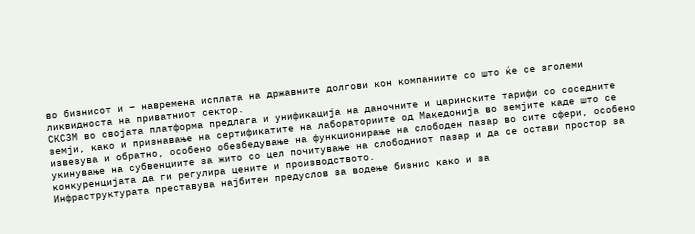во бизнисот и – навремена исплата на државните долгови кон компаниите со што ќе се зголеми ликвидноста на приватниот сектор.
СКСЗМ во својата платформа предлага и унификација на даночните и царинските тарифи со соседните земји, како и признавање на сертификатите на лабораториите од Македонија во земјите каде што се извезува и обратно, особено обезбедување на функционирање на слободен пазар во сите сфери, особено укинување на субвенциите за жито со цел почитување на слободниот пазар и да се остави простор за конкуренцијата да ги регулира цените и производството.
Инфраструктурата преставува најбитен предуслов за водење бизнис како и за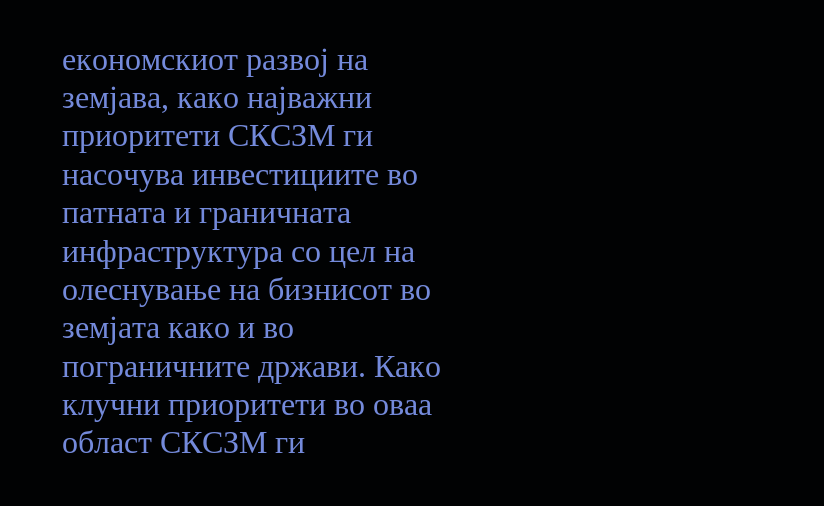економскиот развој на земјава, како најважни приоритети СКСЗМ ги насочува инвестициите во патната и граничната инфраструктура со цел на олеснување на бизнисот во земјата како и во пограничните држави. Како клучни приоритети во оваа област СКСЗМ ги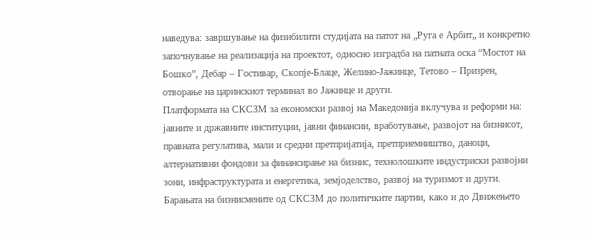наведува: завршување на физибилити студијата на патот на „Руга е Арбит„ и конкретно започнување на реализација на проектот, односно изградба на патната оска “Мостот на Бошко”, Дебар – Гостивар, Скопје-Блаце, Желино-Јажинце, Тетово – Призрен, отворање на царинскиот терминал во Јажинце и други.
Платформата на СКСЗМ за економски развој на Македонија вклучува и реформи на: јавните и државните институции, јавни финансии, вработување, развојот на бизнисот, правната регулатива, мали и средни претпријатија, претприемништво, даноци, алтернативни фондови за финансирање на бизнис, технолошките индустриски развојни зони, инфраструктурата и енергетика, земјоделство, развој на туризмот и други.
Барањата на бизнисмените од СКСЗМ до политичките партии, како и до Движењето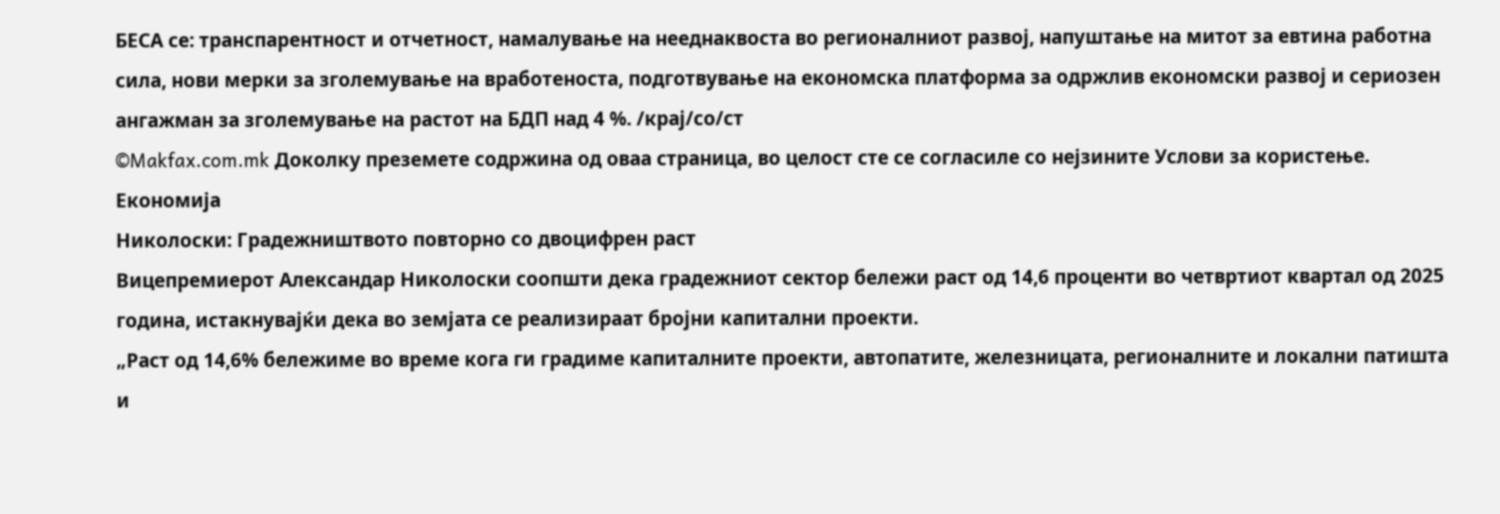БЕСА се: транспарентност и отчетност, намалување на нееднаквоста во регионалниот развој, напуштање на митот за евтина работна сила, нови мерки за зголемување на вработеноста, подготвување на економска платформа за одржлив економски развој и сериозен ангажман за зголемување на растот на БДП над 4 %. /крај/со/ст
©Makfax.com.mk Доколку преземете содржина од оваа страница, во целост сте се согласиле со нејзините Услови за користење.
Економија
Николоски: Градежништвото повторно со двоцифрен раст
Вицепремиерот Александар Николоски соопшти дека градежниот сектор бележи раст од 14,6 проценти во четвртиот квартал од 2025 година, истакнувајќи дека во земјата се реализираат бројни капитални проекти.
„Раст од 14,6% бележиме во време кога ги градиме капиталните проекти, автопатите, железницата, регионалните и локални патишта и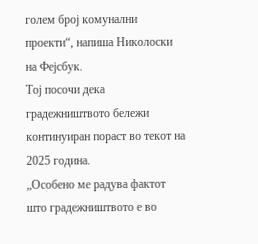голем број комунални проекти“, напиша Николоски на Фејсбук.
Тој посочи дека градежништвото бележи континуиран пораст во текот на 2025 година.
„Особено ме радува фактот што градежништвото е во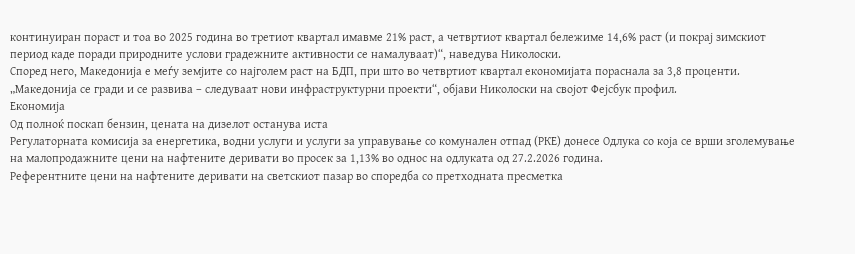континуиран пораст и тоа во 2025 година во третиот квартал имавме 21% раст, а четвртиот квартал бележиме 14,6% раст (и покрај зимскиот период каде поради природните услови градежните активности се намалуваат)“, наведува Николоски.
Според него, Македонија е меѓу земјите со најголем раст на БДП, при што во четвртиот квартал економијата пораснала за 3,8 проценти.
„Македонија се гради и се развива – следуваат нови инфраструктурни проекти“, објави Николоски на својот Фејсбук профил.
Економија
Од полноќ поскап бензин, цената на дизелот останува иста
Регулаторната комисија за енергетика, водни услуги и услуги за управување со комунален отпад (РКЕ) донесе Одлука со која се врши зголемување на малопродажните цени на нафтените деривати во просек за 1,13% во однос на одлуката од 27.2.2026 година.
Референтните цени на нафтените деривати на светскиот пазар во споредба со претходната пресметка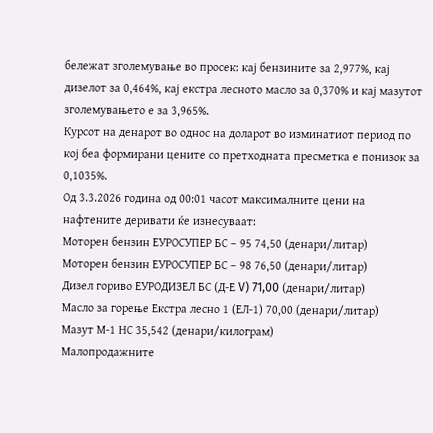бележат зголемување во просек: кај бензините за 2,977%, кај дизелот за 0,464%, кај екстра лесното масло за 0,370% и кај мазутот зголемувањето е за 3,965%.
Курсот на денарот во однос на доларот во изминатиот период по кој беа формирани цените со претходната пресметка е понизок за 0,1035%.
Од 3.3.2026 година од 00:01 часот максималните цени на нафтените деривати ќе изнесуваат:
Моторен бензин ЕУРОСУПЕР БС – 95 74,50 (денари/литар)
Моторен бензин ЕУРОСУПЕР БС – 98 76,50 (денари/литар)
Дизел гориво ЕУРОДИЗЕЛ БС (Д-Е V) 71,00 (денари/литар)
Масло за горење Екстра лесно 1 (ЕЛ-1) 70,00 (денари/литар)
Мазут М-1 НС 35,542 (денари/килограм)
Малопродажните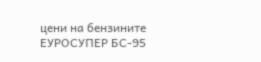цени на бензините ЕУРОСУПЕР БС-95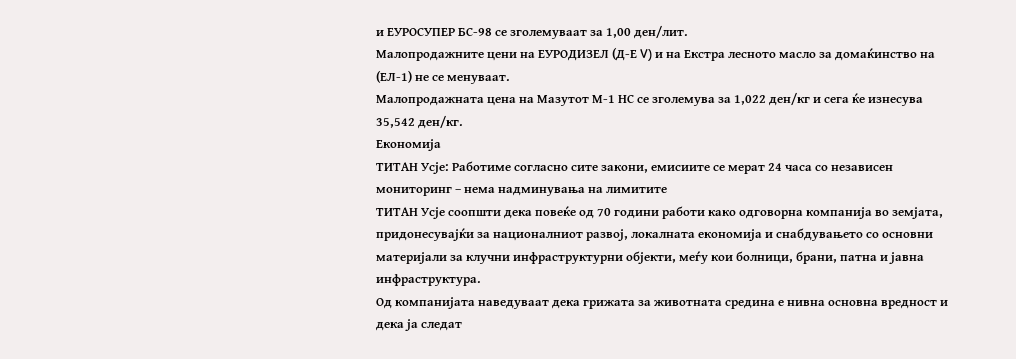и ЕУРОСУПЕР БС-98 се зголемуваат за 1,00 ден/лит.
Малопродажните цени на ЕУРОДИЗЕЛ (Д-Е V) и на Екстра лесното масло за домаќинство на (ЕЛ-1) не се менуваат.
Малопродажната цена на Мазутот М-1 НС се зголемува за 1,022 ден/кг и сега ќе изнесува 35,542 ден/кг.
Економија
ТИТАН Усје: Работиме согласно сите закони, емисиите се мерат 24 часа со независен мониторинг – нема надминувања на лимитите
ТИТАН Усје соопшти дека повеќе од 70 години работи како одговорна компанија во земјата, придонесувајќи за националниот развој, локалната економија и снабдувањето со основни материјали за клучни инфраструктурни објекти, меѓу кои болници, брани, патна и јавна инфраструктура.
Од компанијата наведуваат дека грижата за животната средина е нивна основна вредност и дека ја следат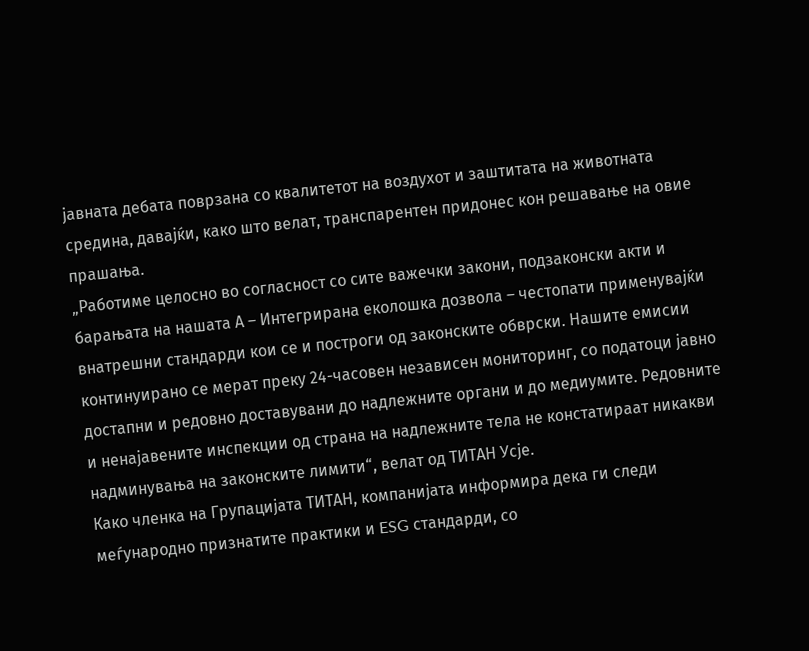јавната дебата поврзана со квалитетот на воздухот и заштитата на животната средина, давајќи, како што велат, транспарентен придонес кон решавање на овие прашања.
„Работиме целосно во согласност со сите важечки закони, подзаконски акти и барањата на нашата А – Интегрирана еколошка дозвола – честопати применувајќи внатрешни стандарди кои се и построги од законските обврски. Нашите емисии континуирано се мерат преку 24-часовен независен мониторинг, со податоци јавно достапни и редовно доставувани до надлежните органи и до медиумите. Редовните и ненајавените инспекции од страна на надлежните тела не констатираат никакви надминувања на законските лимити“, велат од ТИТАН Усје.
Како членка на Групацијата ТИТАН, компанијата информира дека ги следи меѓународно признатите практики и ESG стандарди, со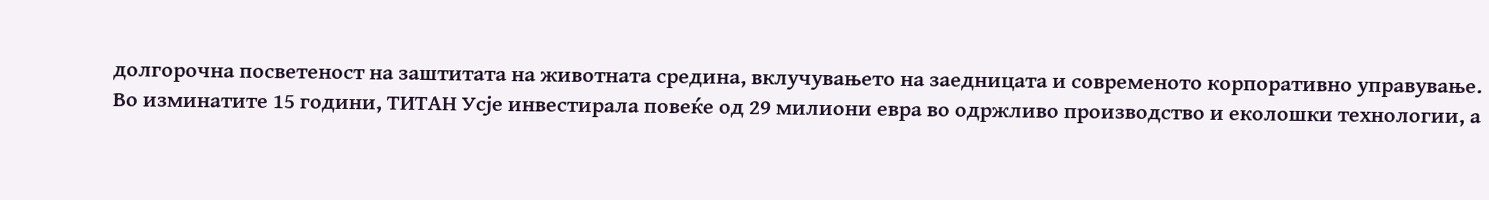долгорочна посветеност на заштитата на животната средина, вклучувањето на заедницата и современото корпоративно управување.
Во изминатите 15 години, ТИТАН Усје инвестирала повеќе од 29 милиони евра во одржливо производство и еколошки технологии, а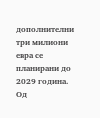дополнителни три милиони евра се планирани до 2029 година.
Од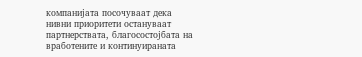компанијата посочуваат дека нивни приоритети остануваат партнерствата, благосостојбата на вработените и континуираната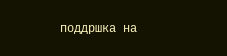поддршка на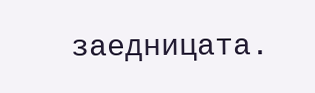заедницата.